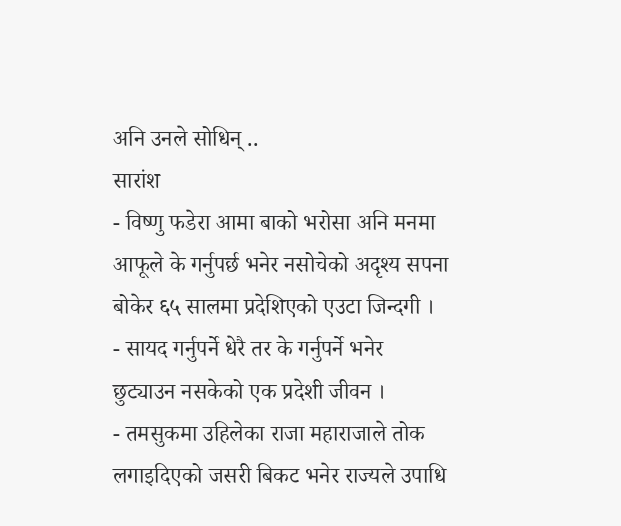अनि उनले सोधिन् ..
सारांश
- विष्णु फडेरा आमा बाको भरोसा अनि मनमा आफूले के गर्नुपर्छ भनेर नसोचेको अदृश्य सपना बोकेर ६५ सालमा प्रदेशिएको एउटा जिन्दगी ।
- सायद गर्नुपर्ने धेरै तर के गर्नुपर्ने भनेर छुट्याउन नसकेको एक प्रदेशी जीवन ।
- तमसुकमा उहिलेका राजा महाराजाले तोक लगाइदिएको जसरी बिकट भनेर राज्यले उपाधि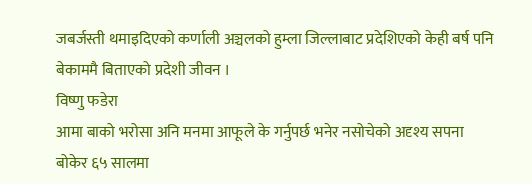जबर्जस्ती थमाइदिएको कर्णाली अञ्चलको हुम्ला जिल्लाबाट प्रदेशिएको केही बर्ष पनि बेकाममै बिताएको प्रदेशी जीवन ।
विष्णु फडेरा
आमा बाको भरोसा अनि मनमा आफूले के गर्नुपर्छ भनेर नसोचेको अदृश्य सपना बोकेर ६५ सालमा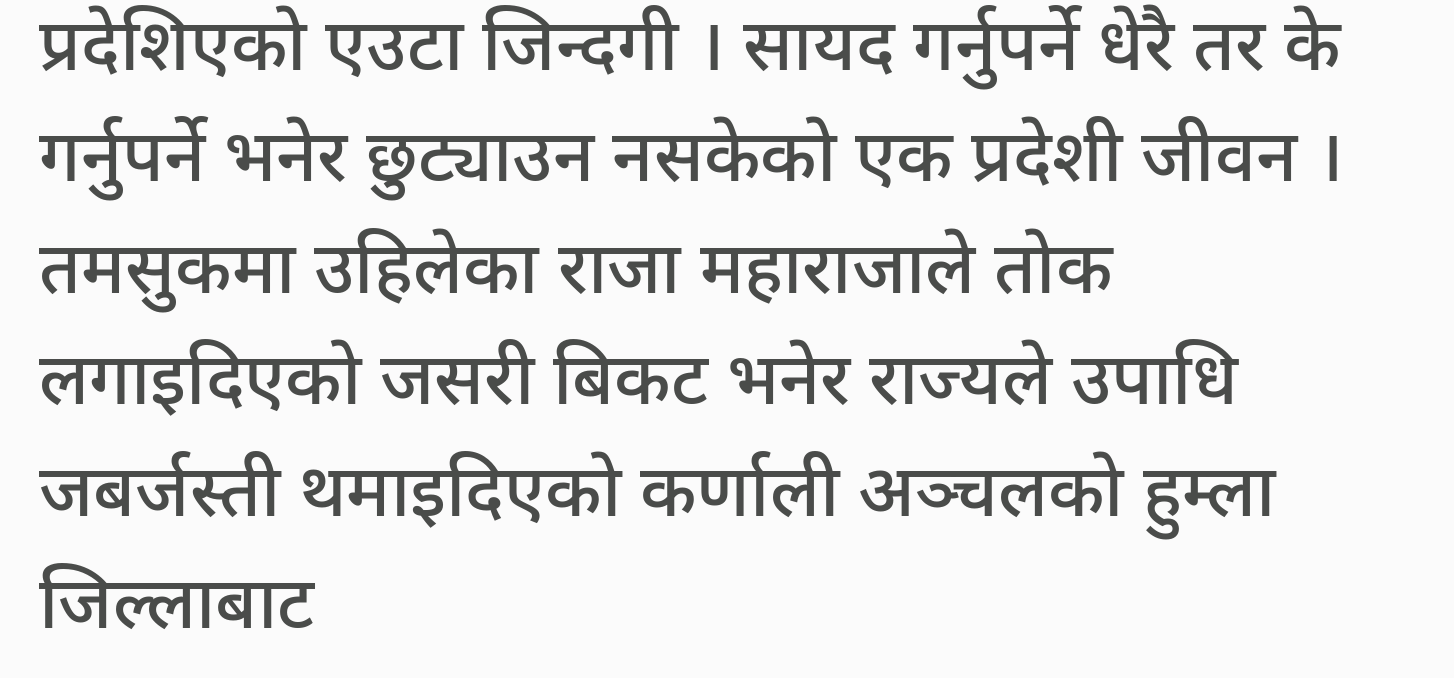प्रदेशिएको एउटा जिन्दगी । सायद गर्नुपर्ने धेरै तर के गर्नुपर्ने भनेर छुट्याउन नसकेको एक प्रदेशी जीवन । तमसुकमा उहिलेका राजा महाराजाले तोक लगाइदिएको जसरी बिकट भनेर राज्यले उपाधि जबर्जस्ती थमाइदिएको कर्णाली अञ्चलको हुम्ला जिल्लाबाट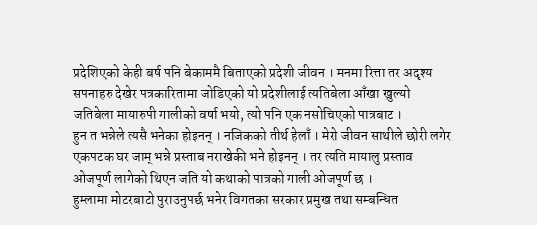प्रदेशिएको केही बर्ष पनि बेकाममै बिताएको प्रदेशी जीवन । मनमा रित्ता तर अदृश्य सपनाहरु देखेर पत्रकारितामा जोडिएको यो प्रदेशीलाई त्यतिबेला आँखा खुल्यो जतिबेला मायारुपी गालीको वर्षा भयो, त्यो पनि एक नसोचिएको पात्रबाट ।
हुन त भन्नेले त्यसै भनेका होइनन् । नजिकको तीर्थ हेलाँ । मेरो जीवन साथीले छोरी लगेर एकपटक घर जाम् भन्ने प्रस्ताब नराखेकी भने होइनन् । तर त्यति मायालु प्रस्ताव ओजपूर्ण लागेको थिएन जति यो कथाको पात्रको गाली ओजपूर्ण छ ।
हुम्लामा मोटरबाटो पुराउनुपर्छ भनेर विगतका सरकार प्रमुख तथा सम्बन्धित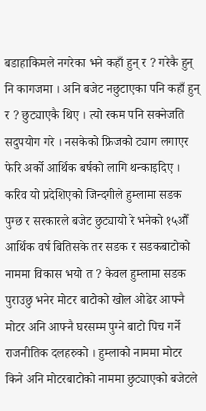बडाहाकिमले नगरेका भने कहाँ हुन् र ? गरेकै हुन् नि कागजमा । अनि बजेट नछुटाएका पनि कहाँ हुन् र ? छुट्याएकै थिए । त्यो रकम पनि सक्नेजति सदुपयोग गरे । नसकेको फ्रिजको ट्याग लगाएर फेरि अर्को आर्थिक बर्षको लागि थन्काइदिए । करिव यो प्रदेशिएको जिन्दगीले हुम्लामा सडक पुग्छ र सरकारले बजेट छुट्यायो रे भनेको १५औँ आर्थिक वर्ष बितिसके तर सडक र सडकबाटोको नाममा विकास भयो त ? केवल हुम्लामा सडक पुराउछु भनेर मोटर बाटोको खोल ओढेर आफ्नै मोटर अनि आफ्नै घरसम्म पुग्ने बाटो पिच गर्ने राजनीतिक दलहरुको । हुम्लाको नाममा मोटर किने अनि मोटरबाटोको नाममा छुट्याएको बजेटले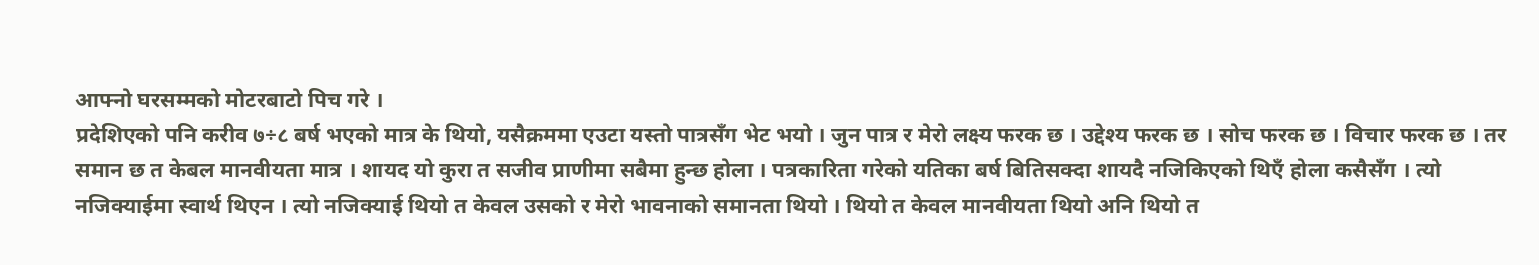आफ्नो घरसम्मको मोटरबाटो पिच गरे ।
प्रदेशिएको पनि करीव ७÷८ बर्ष भएको मात्र के थियो, यसैक्रममा एउटा यस्तो पात्रसँग भेट भयो । जुन पात्र र मेरो लक्ष्य फरक छ । उद्देश्य फरक छ । सोच फरक छ । विचार फरक छ । तर समान छ त केबल मानवीयता मात्र । शायद यो कुरा त सजीव प्राणीमा सबैमा हुन्छ होला । पत्रकारिता गरेको यतिका बर्ष बितिसक्दा शायदै नजिकिएको थिएँ होला कसैसँग । त्यो नजिक्याईमा स्वार्थ थिएन । त्यो नजिक्याई थियो त केवल उसको र मेरो भावनाको समानता थियो । थियो त केवल मानवीयता थियो अनि थियो त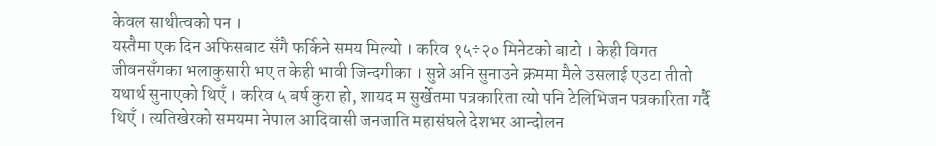केवल साथीत्वको पन ।
यस्तैमा एक दिन अफिसबाट सँगै फर्किने समय मिल्यो । करिव १५÷२० मिनेटको बाटो । केही विगत जीवनसँगका भलाकुसारी भए त केही भावी जिन्दगीका । सुन्ने अनि सुनाउने क्रममा मैले उसलाई एउटा तीतो यथार्थ सुनाएको थिएँ । करिव ५ बर्ष कुरा हो, शायद म सुर्खेतमा पत्रकारिता त्यो पनि टेलिभिजन पत्रकारिता गर्दै थिएँ । त्यतिखेरको समयमा नेपाल आदिवासी जनजाति महासंघले देशभर आन्दोलन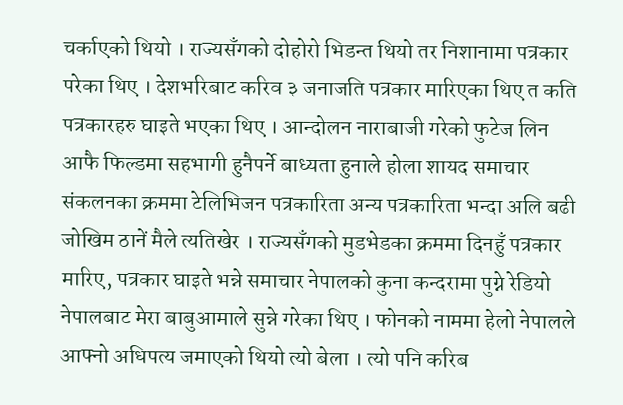चर्काएको थियो । राज्यसँगको दोहोरो भिडन्त थियो तर निशानामा पत्रकार परेका थिए । देशभरिबाट करिव ३ जनाजति पत्रकार मारिएका थिए त कति पत्रकारहरु घाइते भएका थिए । आन्दोलन नाराबाजी गरेको फुटेज लिन आफै फिल्डमा सहभागी हुनैपर्ने बाध्यता हुनाले होला शायद समाचार संकलनका क्रममा टेलिभिजन पत्रकारिता अन्य पत्रकारिता भन्दा अलि बढी जोखिम ठानें मैले त्यतिखेर । राज्यसँगको मुडभेडका क्रममा दिनहुँ पत्रकार मारिए, पत्रकार घाइते भन्ने समाचार नेपालको कुना कन्दरामा पुग्ने रेडियो नेपालबाट मेरा बाबुआमाले सुन्ने गरेका थिए । फोनको नाममा हेलो नेपालले आफ्नो अधिपत्य जमाएको थियो त्यो बेला । त्यो पनि करिब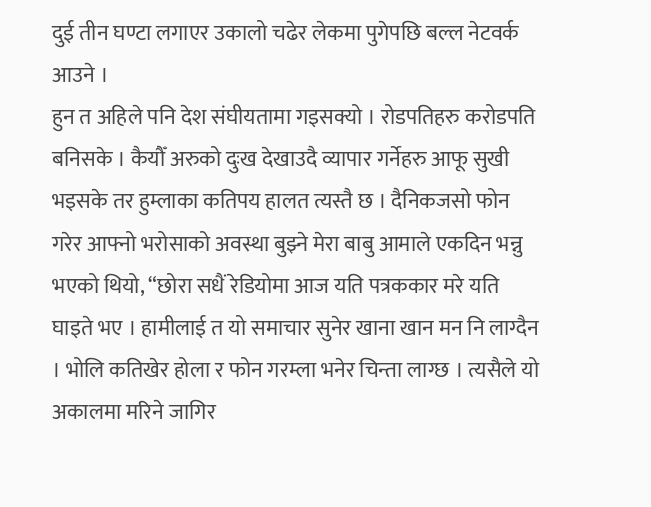दुई तीन घण्टा लगाएर उकालो चढेर लेकमा पुगेपछि बल्ल नेटवर्क आउने ।
हुन त अहिले पनि देश संघीयतामा गइसक्यो । रोडपतिहरु करोडपति बनिसके । कैयौँ अरुको दुःख देखाउदै व्यापार गर्नेहरु आफू सुखी भइसके तर हुम्लाका कतिपय हालत त्यस्तै छ । दैनिकजसो फोन गरेर आफ्नो भरोसाको अवस्था बुझ्ने मेरा बाबु आमाले एकदिन भन्नु भएको थियो, “छोरा सधैं रेडियोमा आज यति पत्रककार मरे यति घाइते भए । हामीलाई त यो समाचार सुनेर खाना खान मन नि लाग्दैन । भोलि कतिखेर होला र फोन गरम्ला भनेर चिन्ता लाग्छ । त्यसैले यो अकालमा मरिने जागिर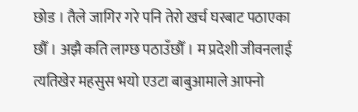छोड । तैले जागिर गरे पनि तेरो खर्च घरबाट पठाएका छौँ । अझै कति लाग्छ पठाउँछौँ । म प्रदेशी जीवनलाई त्यतिखेर महसुस भयो एउटा बाबुआमाले आफ्नो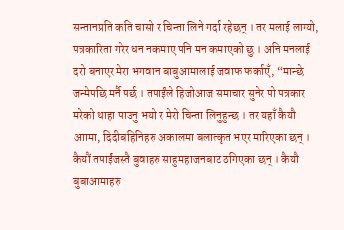सन्तानप्रति कति चासो र चिन्ता लिने गर्दा रहेछन् । तर मलाई लाग्यो, पत्रकारिता गरेर धन नकमाए पनि मन कमाएको छु । अनि मनलाई दरो बनाएर मेरा भगवान बाबुआमालाई जवाफ फर्काएँ, “मान्छे जन्मेपछि मर्नै पर्छ । तपाईंले हिजोआज समाचार सुनेर पो पत्रकार मरेको थाहा पाउनु भयो र मेरो चिन्ता लिनुहुन्छ । तर यहाँ कैयौ आामा, दिदीबहिनिहरु अकालमा बलात्कृत भएर मारिएका छन् । कैयौं तपाईंजस्तै बुवाहरु साहुमहाजनबाट ठगिएका छन् । कैयौ बुबाआमाहरु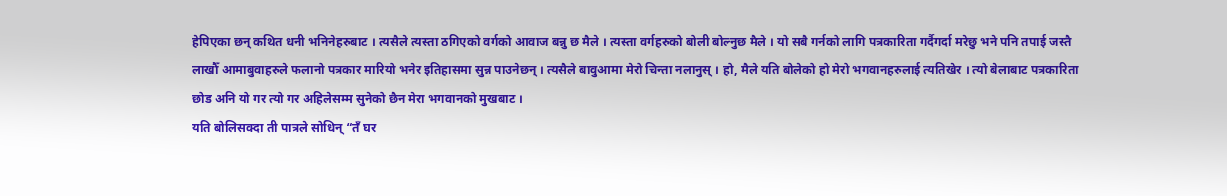हेपिएका छन् कथित धनी भनिनेहरुबाट । त्यसैले त्यस्ता ठगिएको वर्गको आवाज बन्नु छ मैले । त्यस्ता वर्गहरुको बोली बोल्नुछ मैले । यो सबै गर्नको लागि पत्रकारिता गर्दैगर्दा मरेछु भने पनि तपाई जस्तै लाखौँ आमाबुवाहरुले फलानो पत्रकार मारियो भनेर इतिहासमा सुन्न पाउनेछन् । त्यसैले बावुआमा मेरो चिन्ता नलानुस् । हो, मैले यति बोलेको हो मेरो भगवानहरुलाई त्यतिखेर । त्यो बेलाबाट पत्रकारिता छोड अनि यो गर त्यो गर अहिलेसम्म सुनेको छैन मेरा भगवानको मुखबाट ।
यति बोलिसक्दा ती पात्रले सोधिन् “तँ घर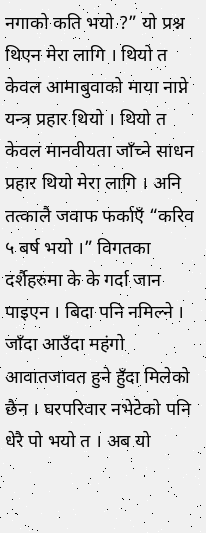नगाको कति भयो ?” यो प्रश्न थिएन मेरा लागि । थियो त केवल आमाबुवाको माया नाप्ने यन्त्र प्रहार थियो । थियो त केवल मानवीयता जाँच्ने साधन प्रहार थियो मेरा लागि । अनि तत्कालै जवाफ फर्काएँ “करिव ५ बर्ष भयो ।” विगतका दर्शैहरुमा के के गर्दा जान पाइएन । बिदा पनि नमिल्ने । जाँदा आउँदा महंगो आवातजावत हुने हुँदा मिलेको छैन । घरपरिवार नभेटेको पनि धेरै पो भयो त । अब यो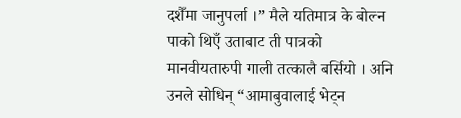दशैँमा जानुपर्ला ।” मैले यतिमात्र के बोल्न पाको थिएँ उताबाट ती पात्रको मानवीयतारुपी गाली तत्कालै बर्सियो । अनि उनले सोधिन् “आमाबुवालाई भेट्न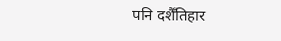पनि दशैँतिहार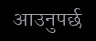आउनुपर्छ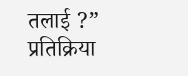तलाई ?”
प्रतिक्रिया